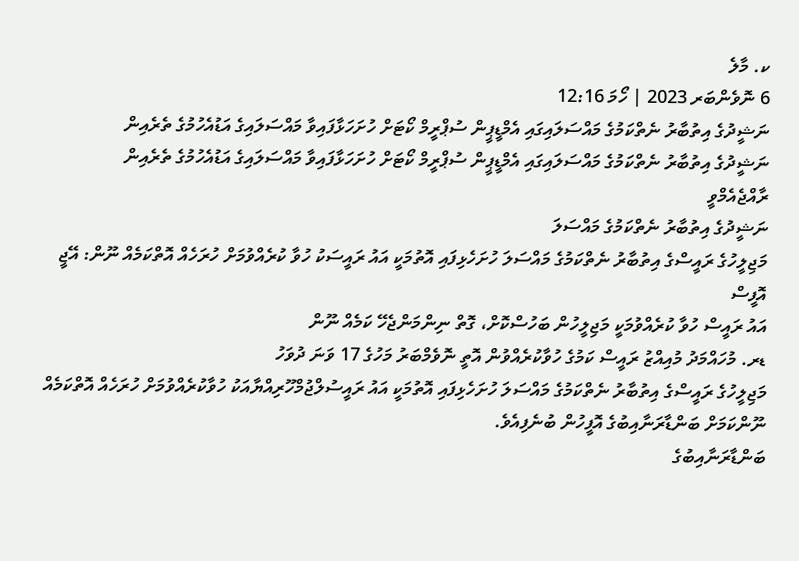ކ. މާލެ
6 ނޮވެންބަރ 2023 | ހޯމަ 12:16
ނަޝީދުގެ އިތުބާރު ނެތްކަމުގެ މައްސަލައިގައި އެމްޑީޕީން ސުޕްރީމް ކޯޓަށް ހުށަހަޅާފައިވާ މައްސަލައިގެ އަޑުއެހުމުގެ ތެރެއިން
ނަޝީދުގެ އިތުބާރު ނެތްކަމުގެ މައްސަލައިގައި އެމްޑީޕީން ސުޕްރީމް ކޯޓަށް ހުށަހަޅާފައިވާ މައްސަލައިގެ އަޑުއެހުމުގެ ތެރެއިން
ރާއްޖެއެމްވީ
ނަޝީދުގެ އިތުބާރު ނެތްކަމުގެ މައްސަލަ
މަޖިލީހުގެ ރައީސްގެ އިތުބާރު ނެތްކަމުގެ މައްސަލަ ހުށަހެޅިފައި އޮތުމަކީ އައު ރައީސަކު ހުވާ ކުރެއްވުމަށް ހުރަހެއް އޮތްކަމެއް ނޫން: އޭޖީ އޮފީސް
އައު ރައީސް ހުވާ ކުރެއްވުމަކީ މަޖިލީހުން ބަހުސްކޮށް، ގޮތް ނިންމަންޖެހޭ ކަމެއް ނޫން
ޑރ. މުހައްމަދު މުއިއްޒު ރައީސް ކަމުގެ ހުވާކުރެއްވުން އޮތީ ނޮވެމްބަރު މަހުގެ 17 ވަނަ ދުވަހު
މަޖިލީހުގެ ރައީސްގެ އިތުބާރު ނެތްކަމުގެ މައްސަލަ ހުށަހެޅިފައި އޮތުމަކީ އައު ރައީސުލްޖުމްހޫރިއްޔާއަކު ހުވާކުރެއްވުމަށް ހުރަހެއް އޮތްކަމެއް ނޫންކަމަށް ބަންޑާރަނާއިބުގެ އޮފީހުން ބުނެފިއެވެ.
ބަންޑާރަނާއިބުގެ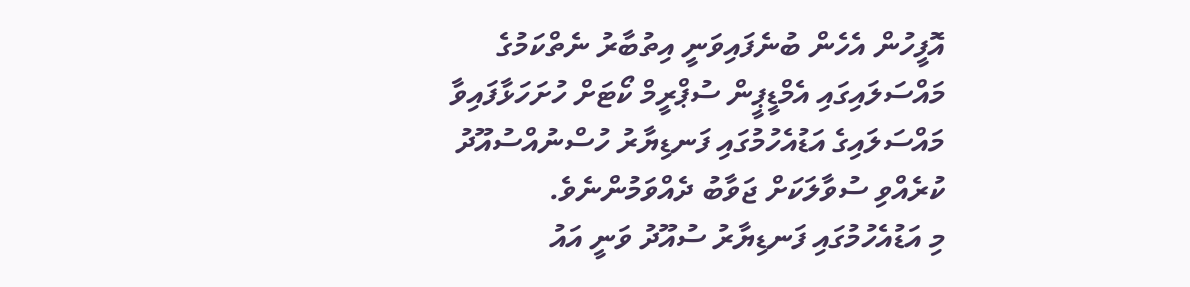އޮފީހުން އެހެން ބުނެފައިވަނީ އިތުބާރު ނެތްކަމުގެ މައްސަލައިގައި އެމްޑީޕީން ސުޕްރީމް ކޯޓަށް ހުށަހަޅާފައިވާ މައްސަލައިގެ އަޑުއެހުމުގައި ފަނޑިޔާރު ހުސްނުއްސުއޫދު ކުރެއްވި ސުވާލަކަށް ޖަވާބު ދެއްވަމުންނެވެ.
މި އަޑުއެހުމުގައި ފަނޑިޔާރު ސުއޫދު ވަނީ އައު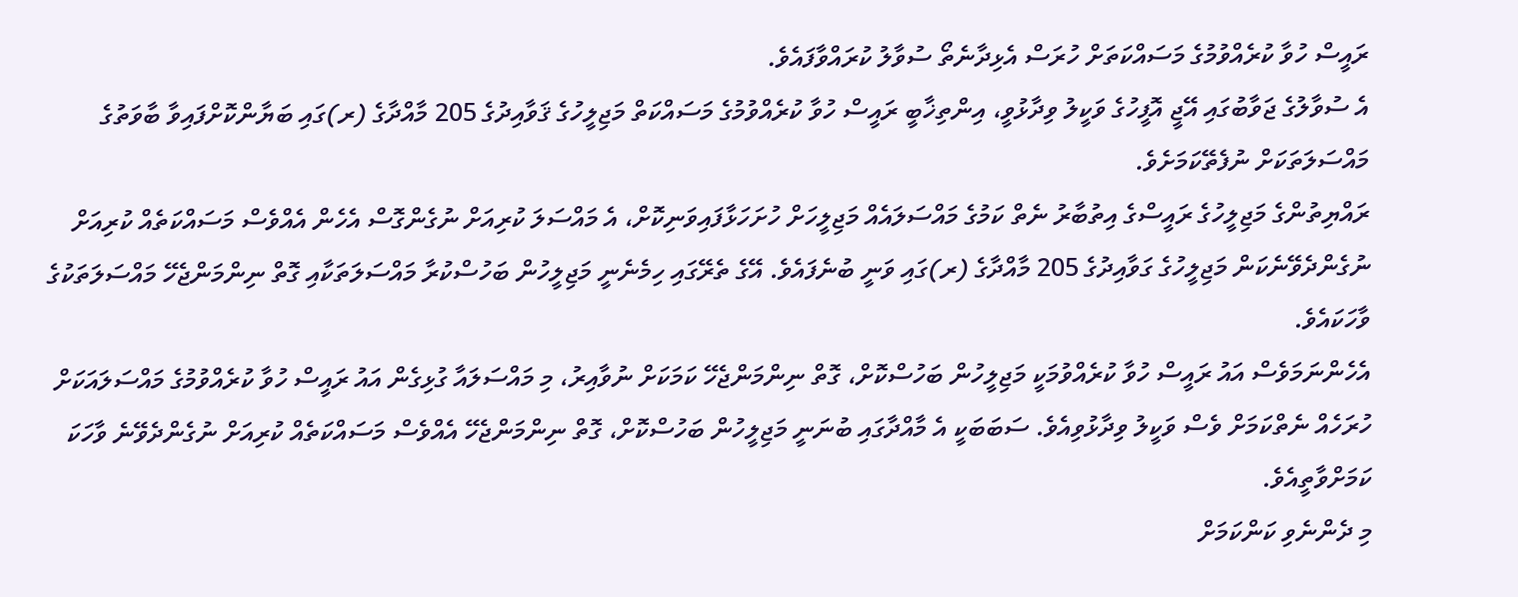ރައީސް ހުވާ ކުރެއްވުމުގެ މަސައްކަތަށް ހުރަސް އެޅިދާނެތޯ ސުވާލު ކުރައްވާފައެވެ.
އެ ސުވާލުގެ ޖަވާބުގައި އޭޖީ އޮފީހުގެ ވަކީލު ވިދާޅުވީ، އިންތިޚާބީ ރައީސް ހުވާ ކުރެއްވުމުގެ މަސައްކަތް މަޖިލީހުގެ ޤަވާއިދުގެ 205 މާއްދާގެ (ރ)ގައި ބަޔާންކޮށްފައިވާ ބާވަތުގެ މައްސަލަތަކަށް ނުފެތޭކަމަށެވެ.
ރައްޔިތުންގެ މަޖިލީހުގެ ރައީސްގެ އިތުބާރު ނެތް ކަމުގެ މައްސަލައެއް މަޖިލީހަށް ހުށަހަޅާފައިވަނިކޮށް، އެ މައްސަލަ ކުރިއަށް ނުގެންގޮސް އެހެން އެއްވެސް މަސައްކަތެއް ކުރިއަށް ނުގެންދެވޭނެކަން މަޖިލީހުގެ ގަވާއިދުގެ 205 މާއްދާގެ (ރ)ގައި ވަނީ ބުނެފައެވެ. އޭގެ ތެރޭގައި ހިމެނެނީ މަޖިލީހުން ބަހުސްކުރާ މައްސަލަތަކާއި ގޮތް ނިންމަންޖެހޭ މައްސަލަތަކުގެ ވާހަކައެވެ.
އެހެންނަމަވެސް އައު ރައީސް ހުވާ ކުރެއްވުމަކީ މަޖިލީހުން ބަހުސްކޮށް، ގޮތް ނިންމަންޖެހޭ ކަމަކަށް ނުވާއިރު، މި މައްސަލައާ ގުޅިގެން އައު ރައީސް ހުވާ ކުރެއްވުމުގެ މައްސަލައަކަށް ހުރަހެއް ނެތްކަމަށް ވެސް ވަކީލު ވިދާޅުވިއެވެ. ސަބަބަކީ އެ މާއްދާގައި ބުނަނީ މަޖިލީހުން ބަހުސްކޮށް، ގޮތް ނިންމަންޖެހޭ އެއްވެސް މަސައްކަތެއް ކުރިއަށް ނުގެންދެވޭނެ ވާހަކަ ކަމަށްވާތީއެވެ.
މި ދެންނެވި ކަންކަމަށް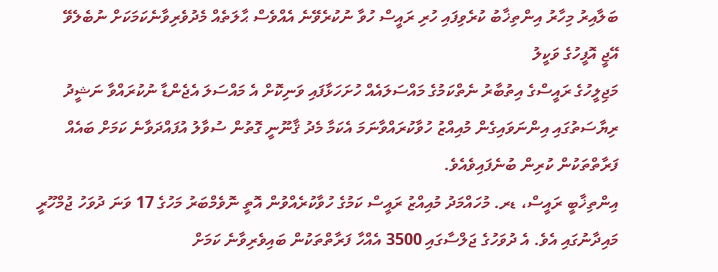ބަލާއިރު މިހާރު އިންތިޚާބު ކުރެވިފައި ހުރި ރައީސް ހުވާ ނުކުރެވޭނެ އެއްވެސް ޙާލަތެއް މެދުވެރިވާނެކަމަކަށް ނުބެލެވޭ
އޭޖީ އޮފީހުގެ ވަކީލު
މަޖިލީހުގެ ރައީސްގެ އިތުބާރު ނެތްކަމުގެ މައްސަލައެއް ހުށަހަޅާފައި ވަނިކޮށް އެ މައްސަލަ އެޖެންޑާ ނުކުރައްވާ ނަޝީދު ރިޔާސަތުގައި އިންނަވައިގެން މުއިއްޒު ހުވާކުރައްވާނަމަ އެކަމާ މެދު ޤާނޫނީ ގޮތުން ސުވާލު އުފައްދަވާނެ ކަމަށް ބައެއް ފަރާތްތަކުން ކުރިން ބުނެފައިވެއެވެ.
އިންތިޚާބީ ރައީސް، ޑރ. މުހައްމަދު މުއިއްޒު ރައީސް ކަމުގެ ހުވާކުރެއްވުން އޮތީ ނޮވެމްބަރު މަހުގެ 17 ވަނަ ދުވަހު ޖުމްހޫރީ މައިދާނުގައި އެވެ. އެ ދުވަހުގެ ޖަލްސާގައި 3500 އެއްހާ ފަރާތްތަކުން ބައިވެރިވާނެ ކަމަށް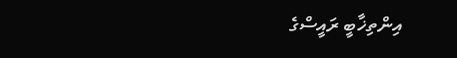އިންތިޚާބީ ރައީސްގެ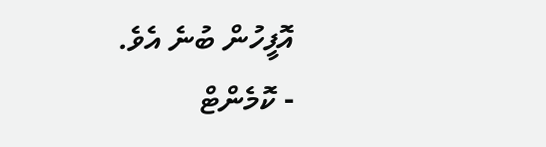އޮފީހުން ބުނެ އެވެ.
- ކޮމެންޓް